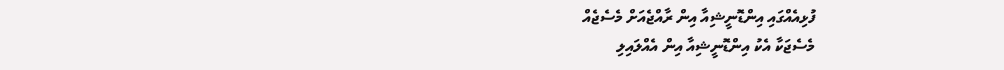ފުޅިއެއްގައި އިންޑޮނީޝިއާ އިން ރާއްޖެއަށް މެސެޖެއް
މެސެޖަކާ އެކު އިންޑޮނީޝިއާ އިން އެއްލައިލި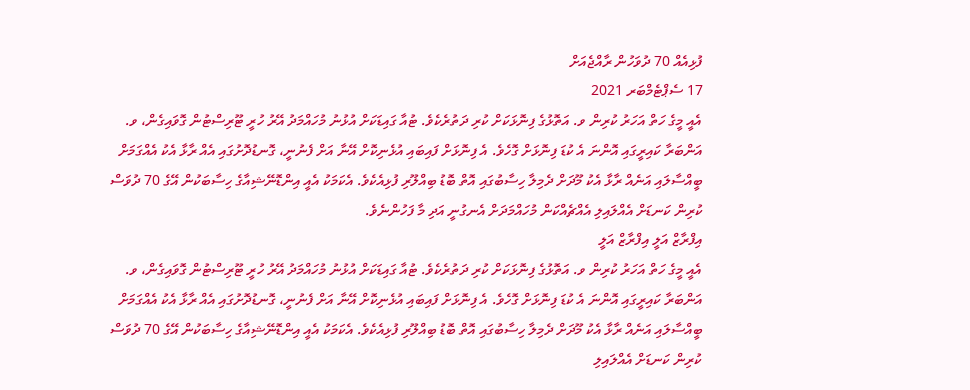ފުޅިއެއް 70 ދުވަހުން ރާއްޖެއަށް
17 ސެޕްޓެމްބަރ 2021
އެއީ މީގެ ހަތް އަހަރު ކުރިން ވ. އަތޮޅުގެ ފިނޮޅަކަށް ކުރި ދަތުރެކެވެ. ޓުއާ ގައިޑަކަށް އުޅުނު މުހައްމަދު އޭރު ހުރީ ޓޫރިސްޓުން ގޮވައިގެން، ވ. އަންބަރާ ކައިރީގައި އޮންނަ އެ ކުޑަ ފިނޮޅަށް ގޮހެވެ. އެ ފިނޮޅަށް ފައިބައި އުޅެނިކޮށް އޭނާ އަށް ފެނުނީ، ގޮނޑުދޮށުގައި އެއް ރާޅާ އެކު އެއްގަމަށް ބީއްސާލައި އަނެއް ރާޅާ އެކު މޫދަށް ދެމިލާ ހިސާބުގައި އޮތް ބޮޑު ބިއްލޫރި ފުޅިއެކެވެ. އެކަމަކު އެއީ އިންޑޮނޭޝިއާގެ ހިސާބަކުން އޭގެ 70 ދުވަސް ކުރިން ކަނޑަށް އެއްލައިލި އެއްޗެއްކަން މުހައްމަދަށް އެނގުނީ އަދި މާ ފަހުންނެވެ.
އިފްރާޒް އަލީ އިފްރާޒް އަލީ
އެއީ މީގެ ހަތް އަހަރު ކުރިން ވ. އަތޮޅުގެ ފިނޮޅަކަށް ކުރި ދަތުރެކެވެ. ޓުއާ ގައިޑަކަށް އުޅުނު މުހައްމަދު އޭރު ހުރީ ޓޫރިސްޓުން ގޮވައިގެން، ވ. އަންބަރާ ކައިރީގައި އޮންނަ އެ ކުޑަ ފިނޮޅަށް ގޮހެވެ. އެ ފިނޮޅަށް ފައިބައި އުޅެނިކޮށް އޭނާ އަށް ފެނުނީ، ގޮނޑުދޮށުގައި އެއް ރާޅާ އެކު އެއްގަމަށް ބީއްސާލައި އަނެއް ރާޅާ އެކު މޫދަށް ދެމިލާ ހިސާބުގައި އޮތް ބޮޑު ބިއްލޫރި ފުޅިއެކެވެ. އެކަމަކު އެއީ އިންޑޮނޭޝިއާގެ ހިސާބަކުން އޭގެ 70 ދުވަސް ކުރިން ކަނޑަށް އެއްލައިލި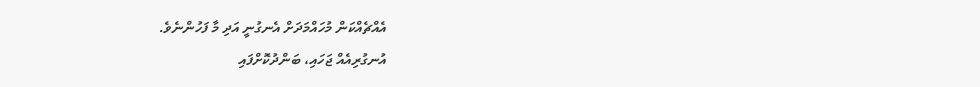އެއްޗެއްކަން މުހައްމަދަށް އެނގުނީ އަދި މާ ފަހުންނެވެ.
އުނގުރިއެއް ޖަހައި، ބަންދުކޮށްފައި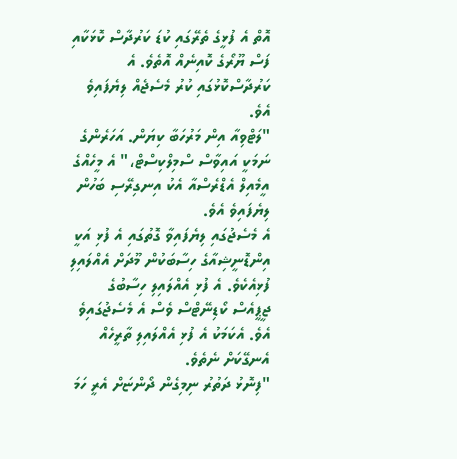އޮތް އެ ފުޅީގެ ތެރޭގައި ކުޑަ ކަރުދާސް ކޮޅަކާއި ފަސް ޔޫރޯގެ ކޮއިނެއް އޮތެވެ. އެ ކަރުދާސްކޮޅުގައި ކުރު މެސެޖެއް ލިޔެފައިވެ އެވެ.
"ލަޓްވިއާ އިން މަރުހަބާ ކިޔަން. އަހަރެންގެ ނަމަކީ އައިވާސް ސްމިލްކިސްޓް،" އެ މީހެއްގެ އީމެއިލް އެޑްރެސްއާ އެކު އިނގިރޭސި ބަހުން ލިޔެފައިވެ އެވެ.
އެ މެސެޖުގައި ލިޔެފައިވާ ގޮތުގައި އެ ފުޅި އަކީ އިންޑޮނީޝިއާގެ ހިސާބަކުން މޫދަށް އެއްލައިލި ފުޅިއެކެވެ. އެ ފުޅި އެއްލައިލި ހިސާބުގެ ޖީޕީއެސް ކޯޑިނޭޓްސް ވެސް އެ މެސެޖުގައިވެ އެވެ. އެކަމަކު އެ ފުޅި އެއްލައިލި ތާރީހެއް އެނގޭކަށް ނެތެވެ.
"ފިނޮޅު ދަތުރު ނިމިގެން ދޯންޏަށް އެރީ ހަމަ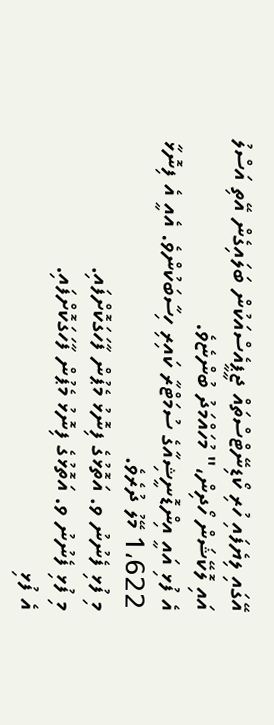އޭގައި ލިޔެފައި ހުރި ކޯޑިނޭޓްސްތައް ޖީޕީއެސްއަކުން ބަލައިގެން އޭތި އަސްލު އައި ލޮކޭޝަން ހޯދިން،" މުހައްމަދު ބުންޏެވެ.
އެ ފުޅި އައީ އިންޑޮނީޝިއާގެ ސުމަޓްރާ ކައިރި ހިސާބަކުންވެ. އެއީ އެ ފިނޮޅާ 1،622 މޭލު ދުރެވެ.
މި ފުޅި ފެނުނު ވ. އަތޮޅުގެ ފިނޮޅު މެޕުން ފާހަގަކޮށްފައި.
މި ފުޅި ފެނުނު ވ. އަތޮޅުގެ ފިނޮޅު މެޕުން ފާހަގަކޮށްފައި.
އެ ފުޅި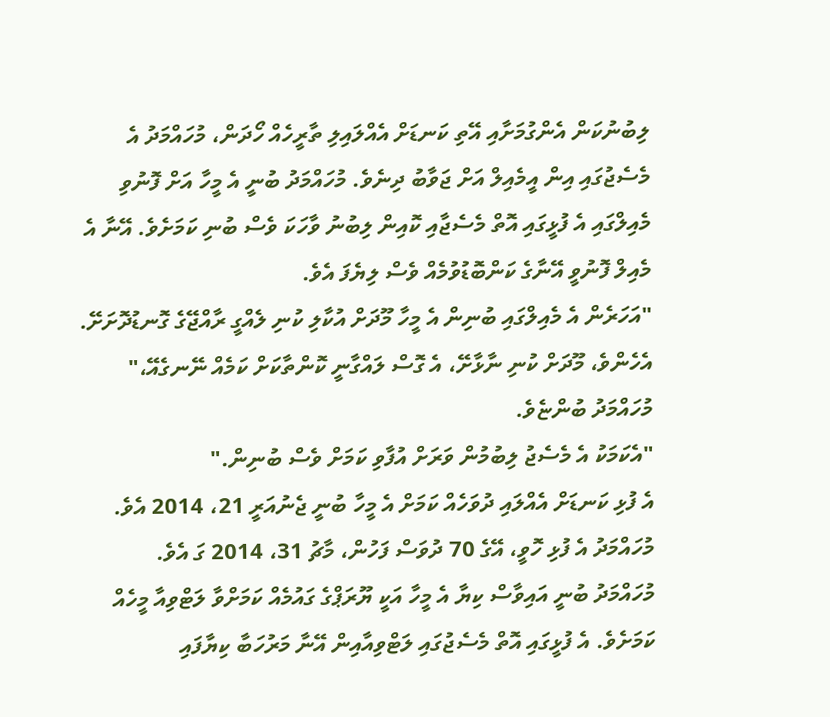ލިބުނުކަން އެންގުމަށާއި އޭތި ކަނޑަށް އެއްލައިލި ތާރީހެއް ހޯދަން، މުހައްމަދު އެ މެސެޖުގައި އިން އީމެއިލް އަށް ޖަވާބު ދިނެވެ. މުހައްމަދު ބުނީ އެ މީހާ އަށް ފޮނުވި މެއިލްގައި އެ ފުޅީގައި އޮތް މެސެޖާއި ކޮއިން ލިބުނު ވާހަކަ ވެސް ބުނި ކަމަށެވެ. އޭނާ އެ މެއިލް ފޮނުވީ އޭނާގެ ކަންބޮޑުވުމެއް ވެސް ލިޔެފަ އެވެ.
"އަހަރެން އެ މެއިލްގައި ބުނިން އެ މީހާ މޫދަށް އުކާލި ކުނި ލެއްގީ ރާއްޖޭގެ ގޮނޑުދޮށަށޭ. އެހެންވެ، މޫދަށް ކުނި ނާޅާށޭ، އެ ގޮސް ލައްގާނީ ކޮންތާކަށް ކަމެއް ނޭނގެއޭ،" މުހައްމަދު ބުންޏެވެ.
"އެކަމަކު އެ މެސެޖު ލިބުމުން ވަރަށް އުފާވި ކަމަށް ވެސް ބުނިން."
އެ ފުޅި ކަނޑަށް އެއްލައި ދުވަހެއް ކަމަށް އެ މީހާ ބުނީ ޖެނުއަރީ 21، 2014 އެވެ. މުހައްމަދު އެ ފުޅި ހޮވީ، އޭގެ 70 ދުވަސް ފަހުން، މާޗު 31، 2014 ގަ އެވެ.
މުހައްމަދު ބުނީ އައިވާސް ކިޔާ އެ މީހާ އަކީ ޔޫރަޕްގެ ގައުމެއް ކަމަށްވާ ލަޓްވިއާ މީހެއް ކަމަށެވެ. އެ ފުޅީގައި އޮތް މެސެޖުގައި ލަޓްވިއާއިން އޭނާ މަރުހަބާ ކިޔާފައި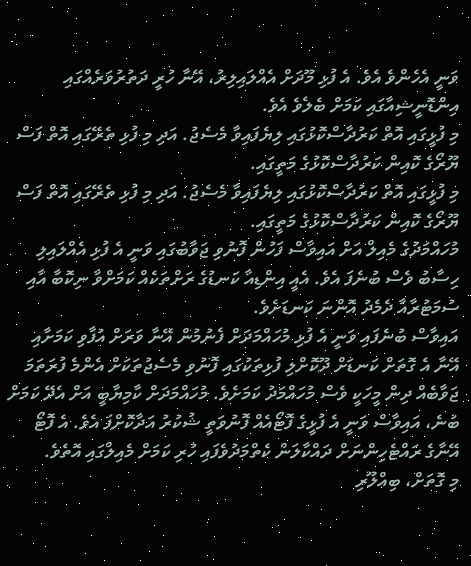ވަނީ އެހެންވެ އެވެ. އެ ފުޅި މޫދަށް އެއްލައިލިރު، އޭނާ ހުރީ ދަތުރުވަރެއްގައި އިންޑޮނީޝިއާގައި ކަމަށް ބެލެވެ އެވެ.
މި ފުޅީގައި އޮތް ކަރުދާސްކޮޅުގައި ލިޔެފައިވާ މެސެޖު. އަދި މި ފުޅި ތެރޭގައި އޮތް ފަސް ޔޫރޯގެ ކޮއިން ކަރުދާސްކޮޅުގެ މަތީގައި.
މި ފުޅީގައި އޮތް ކަރުދާސްކޮޅުގައި ލިޔެފައިވާ މެސެޖު. އަދި މި ފުޅި ތެރޭގައި އޮތް ފަސް ޔޫރޯގެ ކޮއިން ކަރުދާސްކޮޅުގެ މަތީގައި.
މުހައްމަދުގެ މެއިލް އަށް އައިވާސް ފަހުން ފޮނުވި ޖަވާބުގައި ވަނީ އެ ފުޅި އެއްލައިލި ހިސާބު ވެސް ބުނެފަ އެވެ. އެއީ އިންޑިއާ ކަނޑުގެ ރަށްތަކެއް ކަމަށްވާ ނިކޮބާ އާއި ސުމަޓުރާއާ ދެމެދު އޮންނަ ކަނޑަށެވެ.
އައިވާސް ބުނެފައި ވަނީ އެ ފުޅި މުހައްމަދަށް ފެނުމުން އޭނާ ވަރަށް އުފާވި ކަމަށާއި އޭނާ އެ ގޮތަށް ކަނޑަށް ދޫކޮށްލި ފުޅިތަކުގައި ފޮނުވި މެސެޖުތަކަށް އެންމެ ފުރަތަމަ ޖަވާބެއް ދިން މީހަކީ ވެސް މުހައްމަދު ކަމަށެވެ. މުހައްމަދަށް ކާމިޔާބީ އަށް އެދޭ ކަމަށް ބުނެ، އައިވާސް ވަނީ އެ ފުޅީގެ ފޮޓޯއެއް ފޮނުވަތީ ޝުކުރު އަދާކޮށްފަ އެވެ. އެ ފޮޓޯ އޭނާގެ ރައްޓެހިންނަށް ދައްކާލަން ކެތްމަދުވެފައި ހުރި ކަމަށް މެއިލްގައި އޮތެވެ.
މި ގޮތަށް، ބިއްލޫރި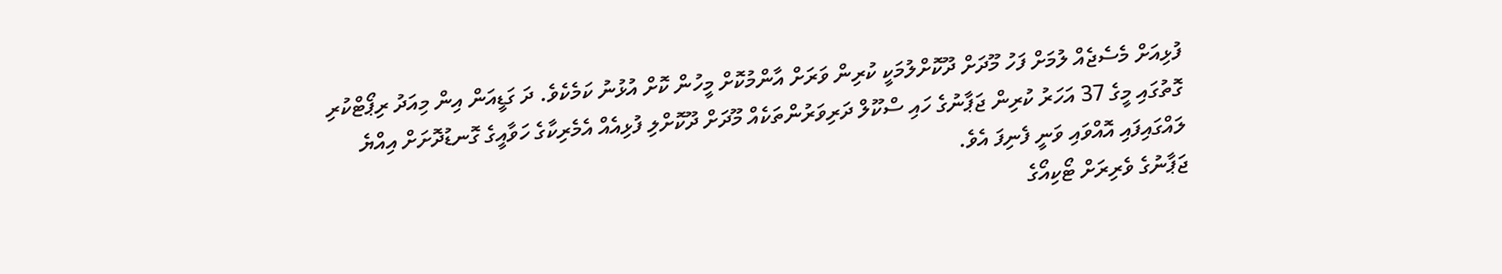ފުޅިއަށް މެސެޖެއް ލުމަށް ފަހު މޫދަށް ދޫކޮށްލުމަކީ ކުރިން ވަރަށް އާންމުކޮށް މީހުން ކޮށް އުޅުނު ކަމެކެވެ. ދަ ގަޑީއަން އިން މިއަދު ރިޕޯޓްކުރި ގޮތުގައި މީގެ 37 އަހަރު ކުރިން ޖަޕާނުގެ ހައި ސްކޫލް ދަރިވަރުންތަކެއް މޫދަށް ދޫކޮށްލި ފުޅިއެއް އެމެރިކާގެ ހަވާއީގެ ގޮނޑުދޮށަށް އިއްޔެ ލައްގައިފައި އޮއްވައި ވަނީ ފެނިފަ އެވެ.
ޖަޕާނުގެ ވެރިރަށް ޓޯކިއޯގެ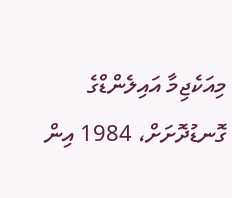މިއަކެޖިމާ އައިލެންޑްގެ ގޮނޑުދޮށަށް، 1984 އިން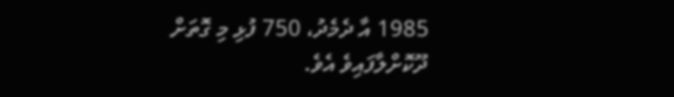1985 އާ ދެމެދު، 750 ފުޅި މި ގޮތަށް ދޫކޮށްލާފައިވެ އެވެ.